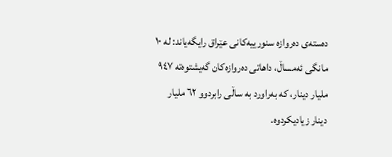دەستەی دەروازە سنورییەکانی عێراق رایگەیاند: لە ١٠ مانگی ئەمساڵ، داھاتی دەروازەکان گەیشتوەتە ٩٤٧ ملیار دینار، کە بەراورد بە ساڵی رابردوو ٦٢ ملیار دینار زیادیکردوە.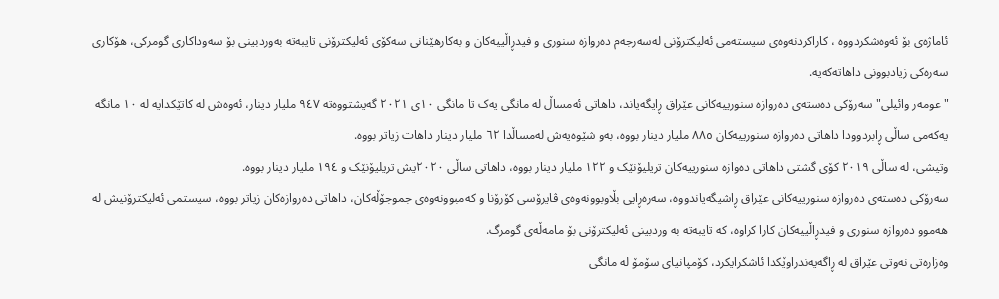ئاماژەی بۆ ئەوەشکردووە ، کاراکردنەوەی سیستەمی ئەلیکترۆنی لەسەرجەم دەروازە سنوری و فیدڕاڵییەکان و بەکارھێنانی سەکۆی ئەلیکترۆنی تایبەتە بەوردبینی بۆ سەوداکاری گومرکی، ھۆکاری سەرەکی زیادبوونی داھاتەکەیە.
"عومەر وائیلی" سەرۆکی دەستەی دەروازە سنورییەکانی عێراق ڕایگەیاند، داھاتی ئەمساڵ لە مانگی یەک تا مانگی ١٠ی ٢٠٢١ گەیشتووەتە ٩٤٧ ملیار دینار، ئەوەش لە کاتێکدایە لە ١٠ مانگە یەکەمی ساڵی ڕابردوودا داھاتی دەروازە سنورییەکان ٨٨٥ ملیار دینار بووە، بەو شێوەیەش لەمساڵدا ٦٢ ملیار دینار داھات زیاتر بووە.
وتیشی، لە ساڵی ٢٠١٩ کۆی گشتی داھاتی دەوازە سنورییەکان تریلیۆنێک و ١٢٢ ملیار دینار بووە، داھاتی ساڵی ٢٠٢٠یش تریلیۆنێک و ١٩٤ ملیار دینار بووە.
سەرۆکی دەستەی دەروازە سنورییەکانی عێراق ڕاشیگەیاندووە، سەرەڕایی بڵاوبوونەوەی ڤایرۆسی کۆرۆنا و کەمبوونەوەی جموجۆڵەکان، داھاتی دەروازەکان زیاتر بووە، سیستمی ئەلیکترۆنیش لە ھەموو دەروازە سنوری و فیدڕاڵییەکان کارا کراوە، کە تایبەتە بە وردبینی ئەلیکترۆنی بۆ مامەڵەی گومرگ.
وەزارەتی نەوتی عێراق لە ڕاگەیەندراوێکدا ئاشکرایکرد، کۆمپانیای سۆمۆ لە مانگی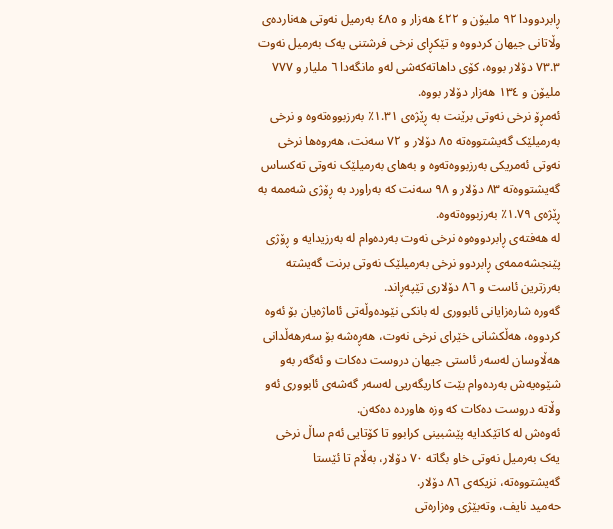ڕابردوودا ٩٢ ملیۆن و ٤٢٢ ھەزار و ٤٨٥ بەرمیل نەوتی ھەناردەی وڵاتانی جیھان کردووە و تێکڕای نرخی فرشتنی یەک بەرمیل نەوت ٧٣.٣ دۆلار بووە، کۆی داھاتەکەشی لەو مانگەدا ٦ ملیار و ٧٧٧ ملیۆن و ١٣٤ ھەزار دۆلار بووە.
ئەمڕۆ نرخی نەوتی برێنت بە ڕێژەی ١.٣١٪ بەرزبووەتەوە و نرخی بەرمیلێک گەیشتووەتە ٨٥ دۆلار و ٧٢ سەنت، ھەروەھا نرخی نەوتی ئەمریکی بەرزبووەتەوە و بەھای بەرمیلێک نەوتی تەکساس گەیشتووەتە ٨٣ دۆلار و ٩٨ سەنت کە بەراورد بە ڕۆژی شەممە بە ڕێژەی ١.٧٩٪ بەرزبووەتەوە.
لە ھەفتەی ڕابردووەوە نرخی نەوت بەردەوام لە بەرزیدایە و ڕۆژی پێنجشەممەی ڕابردوو نرخی بەرمیلێک نەوتی برنت گەیشتە بەرزترین ئاست و ٨٦ دۆلاری تێپەڕاند.
گەورە شارەزایانی ئابووری لە بانکی نێودەوڵەتی ئاماژەیان بۆ ئەوە کردووە، ھەڵکشانی خێرای نرخی نەوت، ھەڕەشە بۆ سەرھەڵدانی ھەڵاوسان لەسەر ئاستی جیھان دروست دەکات و ئەگەر بەو شێوەیەش بەردەوام بێت کاریگەریی لەسەر گەشەی ئابووری ئەو وڵاتە دروست دەکات کە وزە ھاوردە دەکەن.
ئەوەش لە کاتێکدایە پێشبینی کرابوو تا کۆتایی ئەم ساڵ نرخی یەک بەرمیل نەوتی خاو بگاتە ٧٠ دۆلار، بەڵام تا ئێستا گەیشتووەتە، نزیکەی ٨٦ دۆلار.
حەمید نایف، وتەبێژی وەزارەتی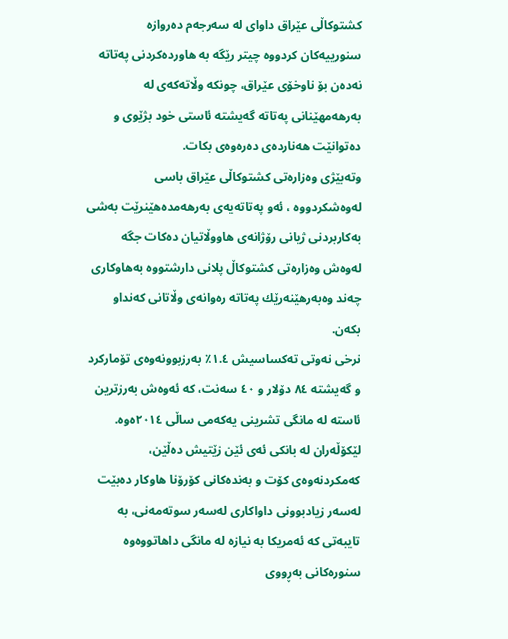كشتوكاڵی عێراق داوای لە سەرجەم دەروازە سنورییەكان كردووە چیتر رێگە بە هاوردەكردنی پەتاتە نەدەن بۆ ناوخۆی عێراق، چونكە وڵاتەكەی لە بەرهەمهێنانی پەتاتە گەیشتە ئاستی خود بژێوی و دەتوانێت هەناردەی دەرەوەی بكات.
وتەبێژی وەزارەتی كشتوكاڵی عێراق باسی لەوەشكردووە ، ئەو پەتاتەیەی بەرهەمدەهێنرێت بەشی بەكاربردنی ژیانی رۆژانەی هاووڵاتیان دەكات جگە لەوەش وەزارەتی كشتوكاڵ پلانی دارشتووە بەهاوكاری چەند وەبەرهێنەرێك پەتاتە رەوانەی وڵاتانی كەنداو بكەن.
نرخی نەوتی تەکساسیش ١.٤٪ بەرزبوونەوەی تۆمارکرد و گەیشتە ٨٤ دۆلار و ٤٠ سەنت، کە ئەوەش بەرزترین ئاستە لە مانگی تشرینی یەکەمی ساڵی ٢٠١٤ەوە.
لێکۆڵەران لە بانکی ئەی ئێن زێتیش دەڵێن، کەمکردنەوەی کۆت و بەندەکانی کۆرۆنا ھاوکار دەبێت لەسەر زیادبوونی داواکاری لەسەر سوتەمەنی، بە تایبەتی کە ئەمریکا بە نیازە لە مانگی داھاتووەوە سنورەکانی بەڕووی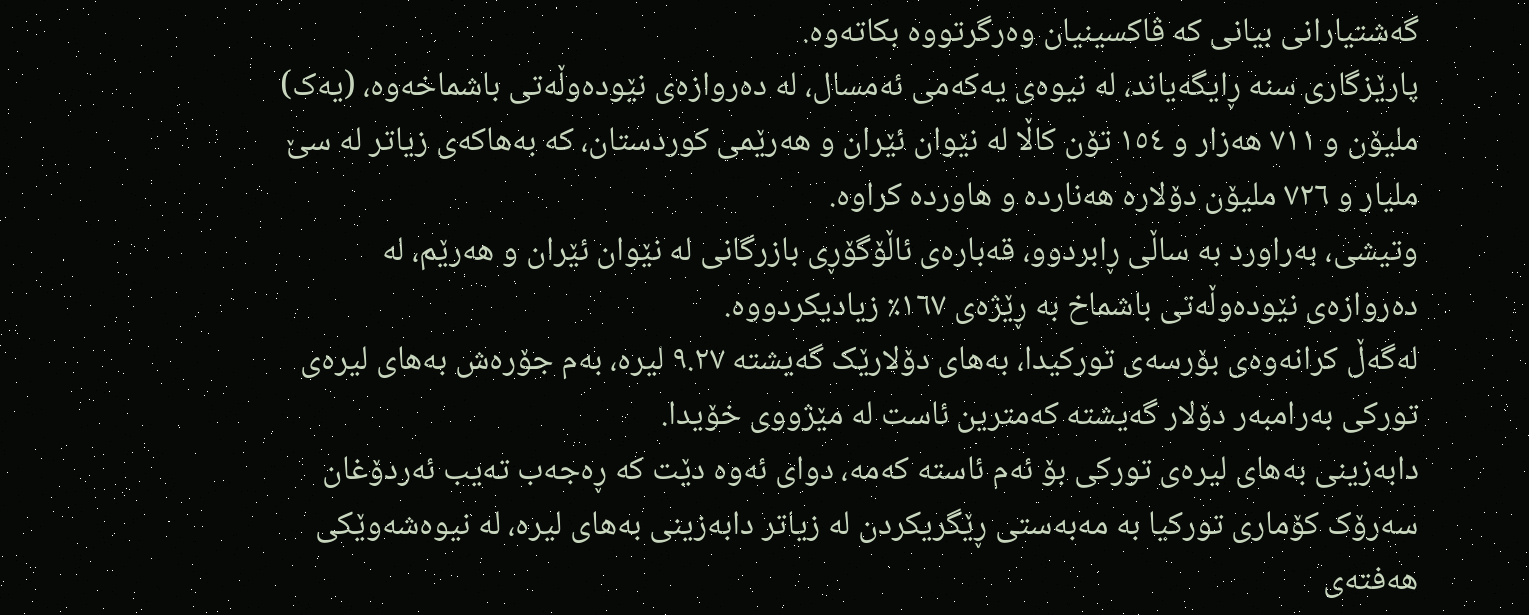گەشتیارانی بیانی کە ڤاکسینیان وەرگرتووە بکاتەوە.
پارێزگاری سنە ڕایگەیاند، لە نیوەی یەکەمی ئەمسال، لە دەروازەی نێودەوڵەتی باشماخەوە، (یەک) ملیۆن و ٧١١ ھەزار و ١٥٤ تۆن کاڵا لە نێوان ئێران و ھەرێمی کوردستان، کە بەھاکەی زیاتر لە سێ ملیار و ٧٢٦ ملیۆن دۆلارە ھەناردە و ھاوردە کراوە.
وتیشی، بەراورد بە ساڵی ڕابردوو، قەبارەی ئاڵۆگۆڕی بازرگانی لە نێوان ئێران و ھەرێم، لە دەروازەی نێودەوڵەتی باشماخ بە ڕێژەی ١٦٧٪ زیادیکردووە.
لەگەڵ کرانەوەی بۆرسەی تورکیدا، بەھای دۆلارێک گەیشتە ٩.٢٧ لیرە، بەم جۆرەش بەھای لیرەی تورکی بەرامبەر دۆلار گەیشتە کەمترین ئاست لە مێژووی خۆیدا.
دابەزینی بەھای لیرەی تورکی بۆ ئەم ئاستە کەمە، دوای ئەوە دێت کە ڕەجەب تەیب ئەردۆغان سەرۆک کۆماری تورکیا بە مەبەستی ڕێگریکردن لە زیاتر دابەزینی بەھای لیرە، لە نیوەشەوێکی ھەفتەی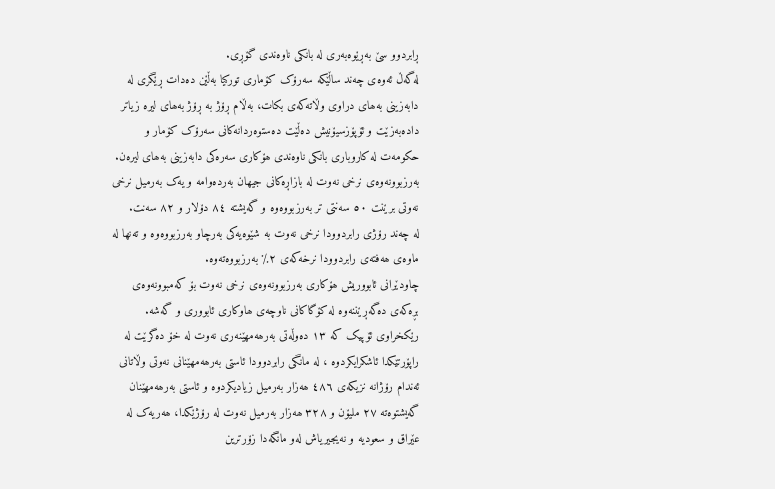ڕابردوو سێ بەڕێوەبەری لە بانکی ناوەندی گۆڕی.
لەگەڵ ئەوەی چەند ساڵێکە سەرۆک کۆماری تورکیا بەڵێن دەدات ڕێگری لە دابەزینی بەھای دراوی وڵاتەکەی بکات، بەڵام ڕۆژ بە ڕۆژ بەھای لیرە زیاتر دادەبەزێت و ئۆپۆزسیۆنیش دەڵێت دەستوەردانەکانی سەرۆک کۆمار و حکومەت لە کاروباری بانکی ناوەندی ھۆکاری سەرەکی دابەزینی بەھای لیرەن.
بەرزبوونەوەی نرخی نەوت لە بازاڕەکانی جیھان بەردەوامە و یەک بەرمیل نرخی نەوتی برێنت ٥٠ سەنتی تر بەرزبووەوە و گەیشتە ٨٤ دۆلار و ٨٢ سەنت.
لە چەند رۆژی رابردوودا نرخی نەوت بە شێوەیەکی بەرچاو بەرزبووەوە و تەنھا لە ماوەی ھەفتەی رابردوودا نرخەکەی ٢٪ بەرزبووەتەوە.
چاودێرانی ئابووریش ھۆکاری بەرزبوونەوەی نرخی نەوت بۆ کەمبوونەوەی بڕەکەی دەگەڕێننەوە لە کۆگاکانی ناوچەی ھاوکاری ئابووری و گەشە.
رێکخراوی ئۆپیک کە ١٣ دەوڵەتی بەرھەمھێنەری نەوت لە خۆ دەگرێت لە راپۆرتێکدا ئاشکرایکردوە ، لە مانگی رابردوودا ئاستی بەرھەمھێنانی نەوتی وڵاتانی ئەندام رۆژانە نزیکەی ٤٨٦ ھەزار بەرمیل زیادیکردوە و ئاستی بەرھەمھێنان گەیشتوەتە ٢٧ ملیۆن و ٣٢٨ ھەزار بەرمیل نەوت لە رۆژێکدا، ھەریەک لە عێراق و سعودیە و نەیجیریاش لەو مانگەدا زۆرترین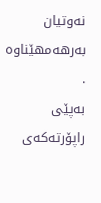نەوتیان بەرھەمھێناوە .
بەپێی راپۆرتەکەی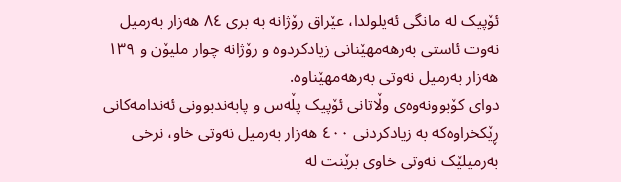ئۆپیک لە مانگی ئەیلولدا، عێراق رۆژانە بە بری ٨٤ ھەزار بەرمیل نەوت ئاستی بەرھەمھێنانی زیادکردوە و رۆژانە چوار ملیۆن و ١٣٩ ھەزار بەرمیل نەوتی بەرھەمھێناوە.
دوای کۆبوونەوەی وڵاتانی ئۆپیک پڵەس و پابەندبوونی ئەندامەکانی ڕێکخراوەکە بە زیادکردنی ٤٠٠ ھەزار بەرمیل نەوتی خاو، نرخی بەرمیلێک نەوتی خاوی برێنت لە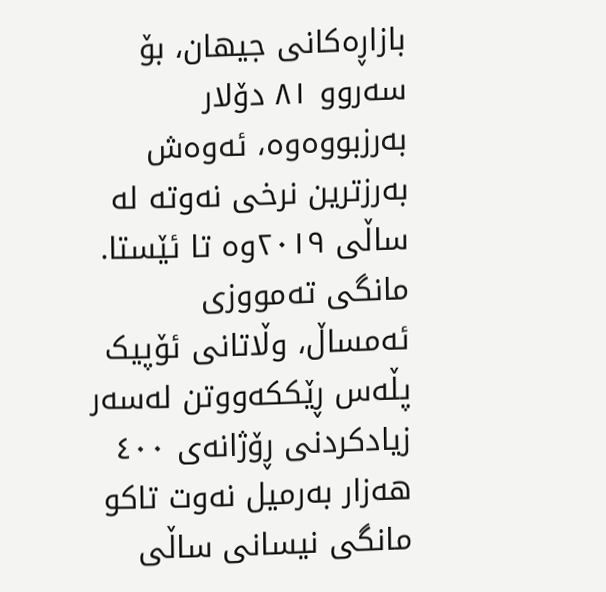بازاڕەکانی جیھان، بۆ سەروو ٨١ دۆلار بەرزبووەوە، ئەوەش بەرزترین نرخی نەوتە لە ساڵی ٢٠١٩وە تا ئێستا.
مانگی تەمووزی ئەمساڵ، وڵاتانی ئۆپیک پڵەس ڕێککەووتن لەسەر زیادکردنی ڕۆژانەی ٤٠٠ ھەزار بەرمیل نەوت تاکو مانگی نیسانی ساڵی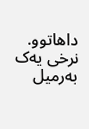داھاتوو.
نرخی یەک بەرمیل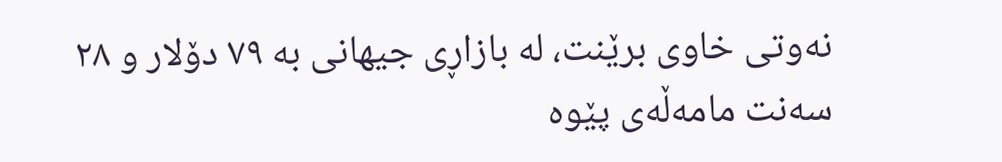نەوتی خاوی برێنت، لە بازاڕی جیھانی بە ٧٩ دۆلار و ٢٨ سەنت مامەڵەی پێوە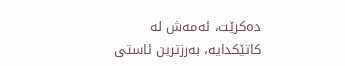دەکرێت، ئەمەش لە کاتێکدایە، بەرزترین ئاستی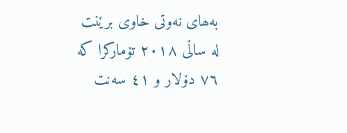بەھای نەوتی خاوی برێنت لە ساڵی ٢٠١٨ تۆمارکرا کە ٧٦ دۆلار و ٤١ سەنت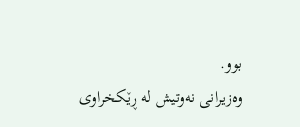بوو.
وەزیرانی نەوتیش لە ڕێکخراوی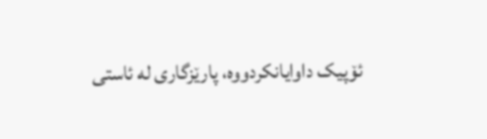ئۆپیک داوایانکردووە، پارێزگاری لە ئاستی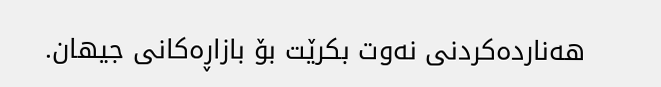ھەناردەکردنی نەوت بکرێت بۆ بازاڕەکانی جیھان.